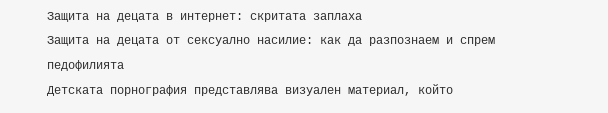Защита на децата в интернет: скритата заплаха
Защита на децата от сексуално насилие: как да разпознаем и спрем педофилията
Детската порнография представлява визуален материал, който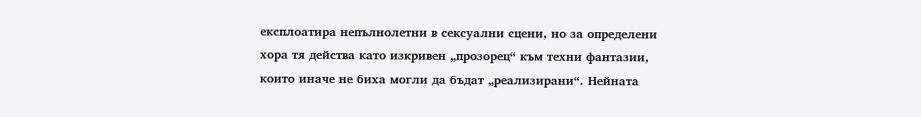експлоатира непълнолетни в сексуални сцени, но за определени хора тя действа като изкривен „прозорец“ към техни фантазии, които иначе не биха могли да бъдат „реализирани“. Нейната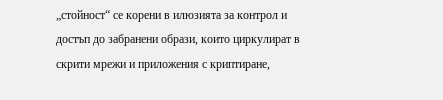„стойност“ се корени в илюзията за контрол и достъп до забранени образи, които циркулират в скрити мрежи и приложения с криптиране,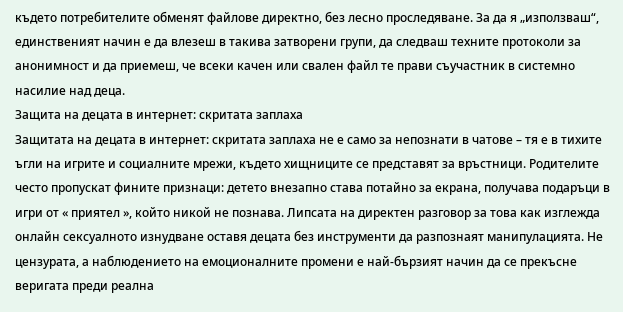където потребителите обменят файлове директно, без лесно проследяване. За да я „използваш“, единственият начин е да влезеш в такива затворени групи, да следваш техните протоколи за анонимност и да приемеш, че всеки качен или свален файл те прави съучастник в системно насилие над деца.
Защита на децата в интернет: скритата заплаха
Защитата на децата в интернет: скритата заплаха не е само за непознати в чатове – тя е в тихите ъгли на игрите и социалните мрежи, където хищниците се представят за връстници. Родителите често пропускат фините признаци: детето внезапно става потайно за екрана, получава подаръци в игри от « приятел », който никой не познава. Липсата на директен разговор за това как изглежда онлайн сексуалното изнудване оставя децата без инструменти да разпознаят манипулацията. Не цензурата, а наблюдението на емоционалните промени е най-бързият начин да се прекъсне веригата преди реална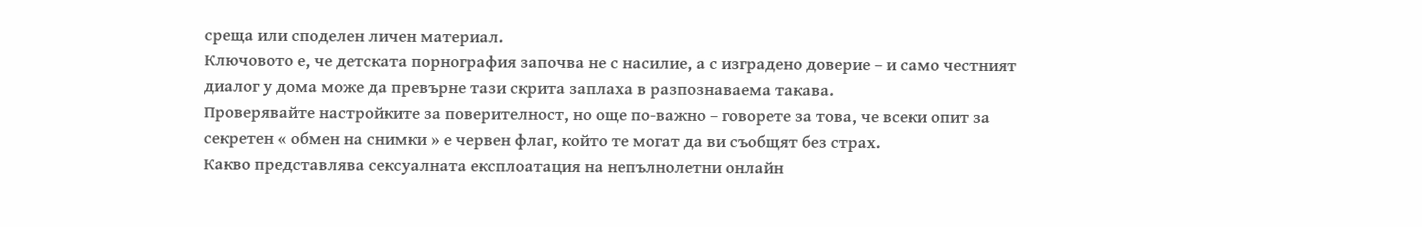среща или споделен личен материал.
Ключовото е, че детската порнография започва не с насилие, а с изградено доверие – и само честният диалог у дома може да превърне тази скрита заплаха в разпознаваема такава.
Проверявайте настройките за поверителност, но още по-важно – говорете за това, че всеки опит за секретен « обмен на снимки » е червен флаг, който те могат да ви съобщят без страх.
Какво представлява сексуалната експлоатация на непълнолетни онлайн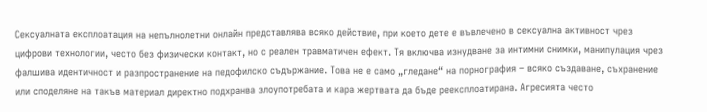Сексуалната експлоатация на непълнолетни онлайн представлява всяко действие, при което дете е въвлечено в сексуална активност чрез цифрови технологии, често без физически контакт, но с реален травматичен ефект. Тя включва изнудване за интимни снимки, манипулация чрез фалшива идентичност и разпространение на педофилско съдържание. Това не е само „гледане“ на порнография – всяко създаване, съхранение или споделяне на такъв материал директно подхранва злоупотребата и кара жертвата да бъде реексплоатирана. Агресията често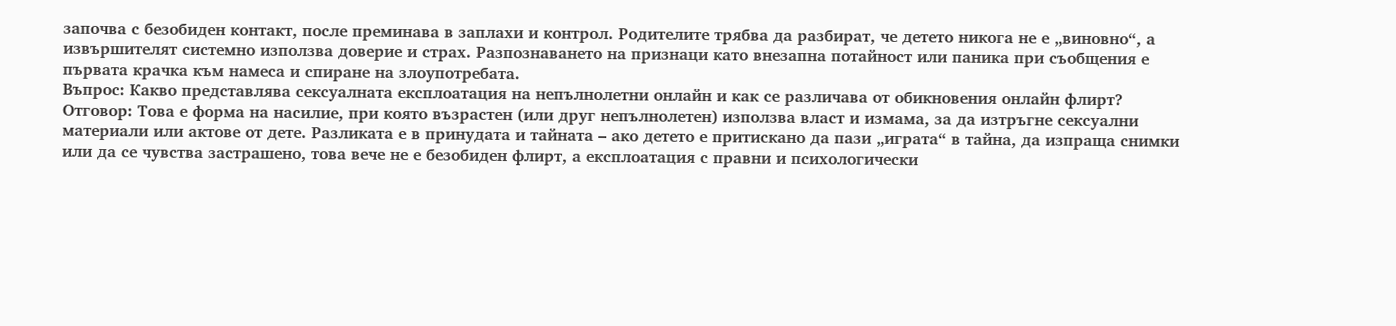започва с безобиден контакт, после преминава в заплахи и контрол. Родителите трябва да разбират, че детето никога не е „виновно“, а извършителят системно използва доверие и страх. Разпознаването на признаци като внезапна потайност или паника при съобщения е първата крачка към намеса и спиране на злоупотребата.
Въпрос: Какво представлява сексуалната експлоатация на непълнолетни онлайн и как се различава от обикновения онлайн флирт?
Отговор: Това е форма на насилие, при която възрастен (или друг непълнолетен) използва власт и измама, за да изтръгне сексуални материали или актове от дете. Разликата е в принудата и тайната – ако детето е притискано да пази „играта“ в тайна, да изпраща снимки или да се чувства застрашено, това вече не е безобиден флирт, а експлоатация с правни и психологически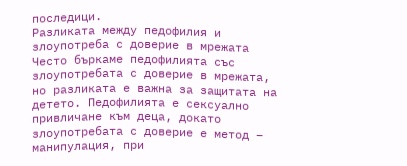последици.
Разликата между педофилия и злоупотреба с доверие в мрежата
Често бъркаме педофилията със злоупотребата с доверие в мрежата, но разликата е важна за защитата на детето. Педофилията е сексуално привличане към деца, докато злоупотребата с доверие е метод – манипулация, при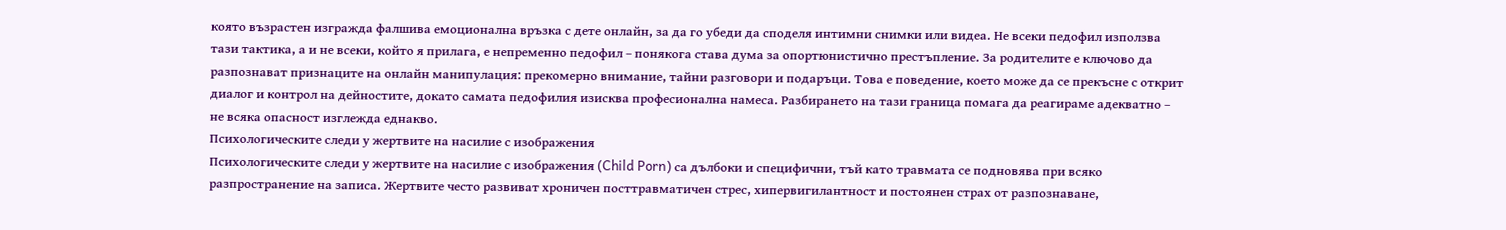която възрастен изгражда фалшива емоционална връзка с дете онлайн, за да го убеди да споделя интимни снимки или видеа. Не всеки педофил използва тази тактика, а и не всеки, който я прилага, е непременно педофил – понякога става дума за опортюнистично престъпление. За родителите е ключово да разпознават признаците на онлайн манипулация: прекомерно внимание, тайни разговори и подаръци. Това е поведение, което може да се прекъсне с открит диалог и контрол на дейностите, докато самата педофилия изисква професионална намеса. Разбирането на тази граница помага да реагираме адекватно – не всяка опасност изглежда еднакво.
Психологическите следи у жертвите на насилие с изображения
Психологическите следи у жертвите на насилие с изображения (Child Porn) са дълбоки и специфични, тъй като травмата се подновява при всяко разпространение на записа. Жертвите често развиват хроничен посттравматичен стрес, хипервигилантност и постоянен страх от разпознаване,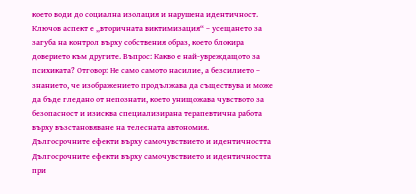което води до социална изолация и нарушена идентичност. Ключов аспект е „вторичната виктимизация“ – усещането за загуба на контрол върху собствения образ, което блокира доверието към другите. Въпрос: Какво е най-увреждащото за психиката? Отговор: Не само самото насилие, а безсилието – знанието, че изображението продължава да съществува и може да бъде гледано от непознати, което унищожава чувството за безопасност и изисква специализирана терапевтична работа върху възстановяване на телесната автономия.
Дългосрочните ефекти върху самочувствието и идентичността
Дългосрочните ефекти върху самочувствието и идентичността при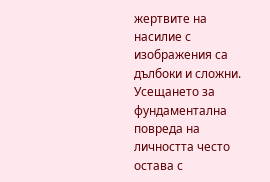жертвите на насилие с изображения са дълбоки и сложни. Усещането за фундаментална повреда на личността често остава с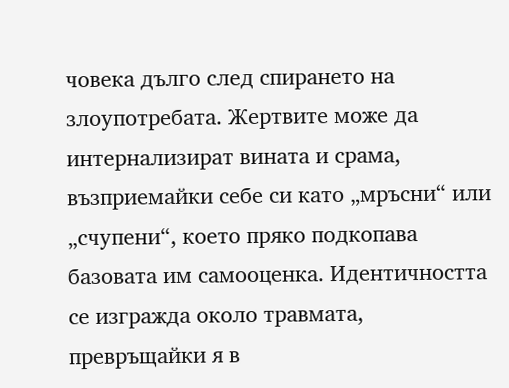човека дълго след спирането на злоупотребата. Жертвите може да интернализират вината и срама, възприемайки себе си като „мръсни“ или „счупени“, което пряко подкопава базовата им самооценка. Идентичността се изгражда около травмата, превръщайки я в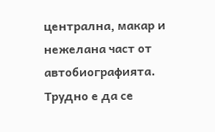централна, макар и нежелана част от автобиографията. Трудно е да се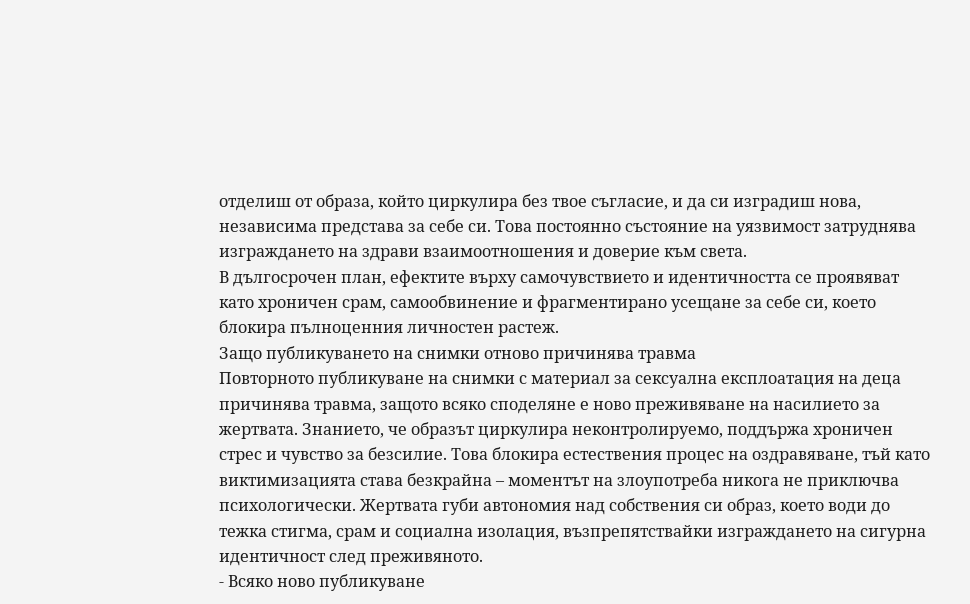отделиш от образа, който циркулира без твое съгласие, и да си изградиш нова, независима представа за себе си. Това постоянно състояние на уязвимост затруднява изграждането на здрави взаимоотношения и доверие към света.
В дългосрочен план, ефектите върху самочувствието и идентичността се проявяват като хроничен срам, самообвинение и фрагментирано усещане за себе си, което блокира пълноценния личностен растеж.
Защо публикуването на снимки отново причинява травма
Повторното публикуване на снимки с материал за сексуална експлоатация на деца причинява травма, защото всяко споделяне е ново преживяване на насилието за жертвата. Знанието, че образът циркулира неконтролируемо, поддържа хроничен стрес и чувство за безсилие. Това блокира естествения процес на оздравяване, тъй като виктимизацията става безкрайна – моментът на злоупотреба никога не приключва психологически. Жертвата губи автономия над собствения си образ, което води до тежка стигма, срам и социална изолация, възпрепятствайки изграждането на сигурна идентичност след преживяното.
- Всяко ново публикуване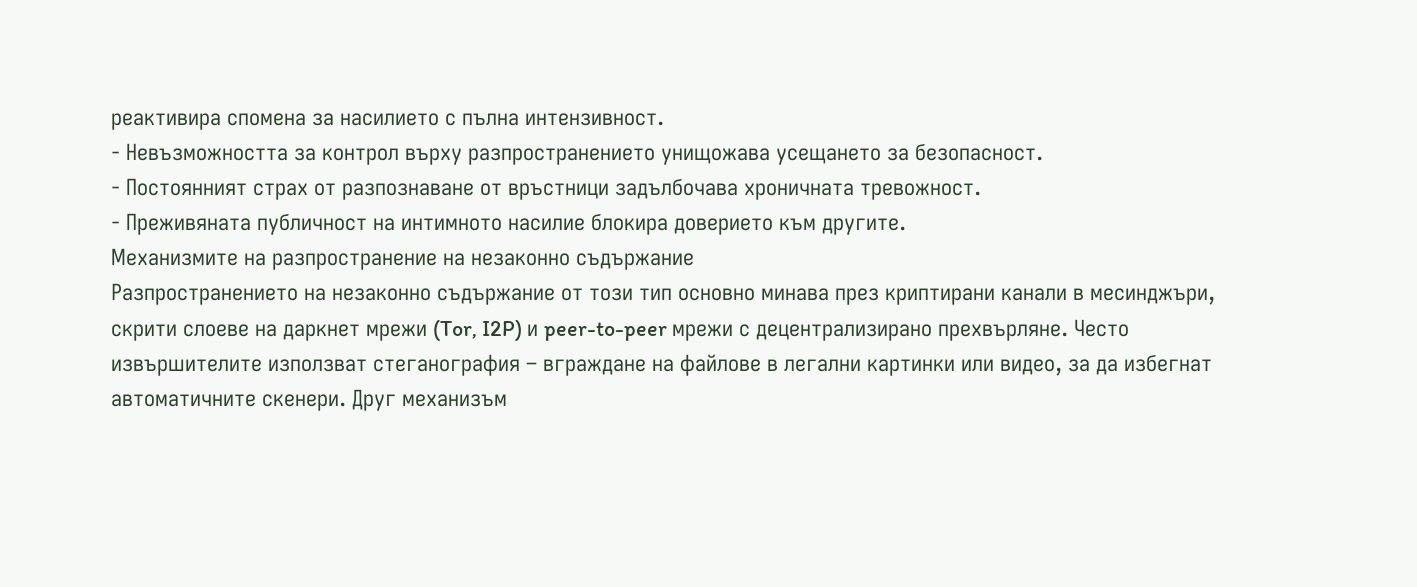реактивира спомена за насилието с пълна интензивност.
- Невъзможността за контрол върху разпространението унищожава усещането за безопасност.
- Постоянният страх от разпознаване от връстници задълбочава хроничната тревожност.
- Преживяната публичност на интимното насилие блокира доверието към другите.
Механизмите на разпространение на незаконно съдържание
Разпространението на незаконно съдържание от този тип основно минава през криптирани канали в месинджъри, скрити слоеве на даркнет мрежи (Tor, I2P) и peer-to-peer мрежи с децентрализирано прехвърляне. Често извършителите използват стеганография – вграждане на файлове в легални картинки или видео, за да избегнат автоматичните скенери. Друг механизъм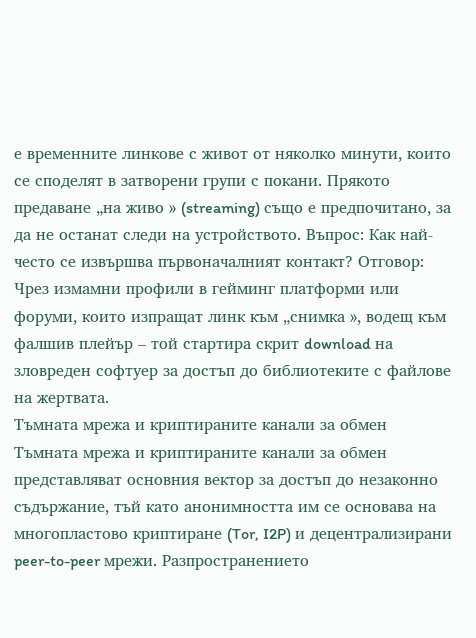е временните линкове с живот от няколко минути, които се споделят в затворени групи с покани. Прякото предаване „на живо » (streaming) също е предпочитано, за да не останат следи на устройството. Въпрос: Как най-често се извършва първоначалният контакт? Отговор: Чрез измамни профили в гейминг платформи или форуми, които изпращат линк към „снимка », водещ към фалшив плейър – той стартира скрит download на зловреден софтуер за достъп до библиотеките с файлове на жертвата.
Тъмната мрежа и криптираните канали за обмен
Тъмната мрежа и криптираните канали за обмен представляват основния вектор за достъп до незаконно съдържание, тъй като анонимността им се основава на многопластово криптиране (Tor, I2P) и децентрализирани peer-to-peer мрежи. Разпространението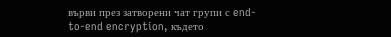върви през затворени чат групи с end-to-end encryption, където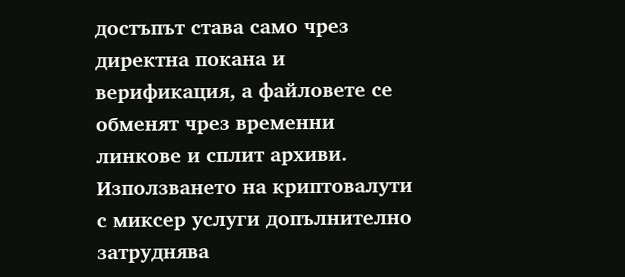достъпът става само чрез директна покана и верификация, а файловете се обменят чрез временни линкове и сплит архиви. Използването на криптовалути с миксер услуги допълнително затруднява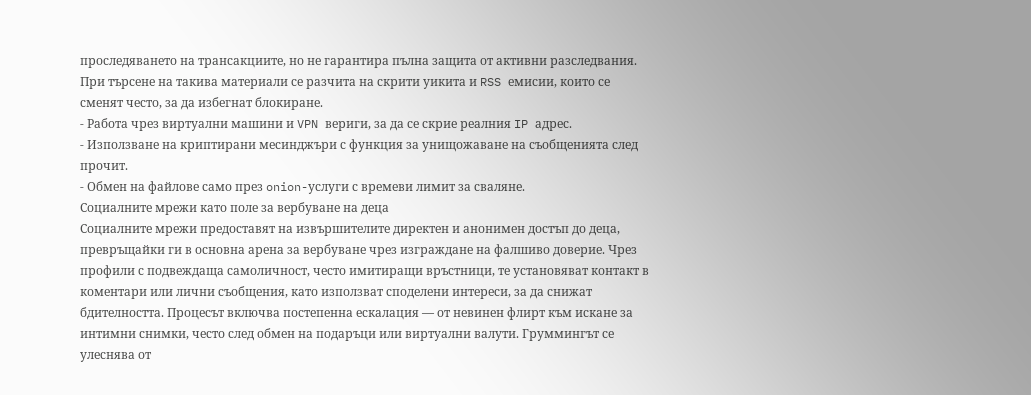проследяването на трансакциите, но не гарантира пълна защита от активни разследвания. При търсене на такива материали се разчита на скрити уикита и RSS емисии, които се сменят често, за да избегнат блокиране.
- Работа чрез виртуални машини и VPN вериги, за да се скрие реалния IP адрес.
- Използване на криптирани месинджъри с функция за унищожаване на съобщенията след прочит.
- Обмен на файлове само през onion-услуги с времеви лимит за сваляне.
Социалните мрежи като поле за вербуване на деца
Социалните мрежи предоставят на извършителите директен и анонимен достъп до деца, превръщайки ги в основна арена за вербуване чрез изграждане на фалшиво доверие. Чрез профили с подвеждаща самоличност, често имитиращи връстници, те установяват контакт в коментари или лични съобщения, като използват споделени интереси, за да снижат бдителността. Процесът включва постепенна ескалация — от невинен флирт към искане за интимни снимки, често след обмен на подаръци или виртуални валути. Груммингът се улеснява от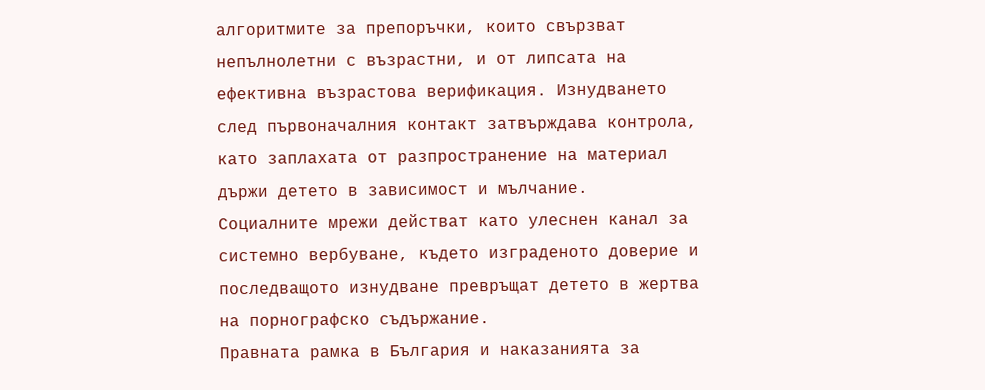алгоритмите за препоръчки, които свързват непълнолетни с възрастни, и от липсата на ефективна възрастова верификация. Изнудването след първоначалния контакт затвърждава контрола, като заплахата от разпространение на материал държи детето в зависимост и мълчание.
Социалните мрежи действат като улеснен канал за системно вербуване, където изграденото доверие и последващото изнудване превръщат детето в жертва на порнографско съдържание.
Правната рамка в България и наказанията за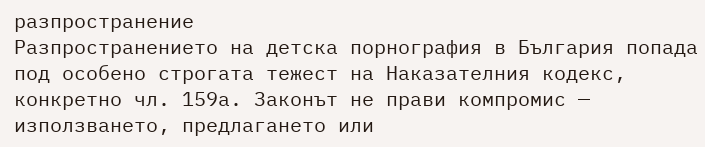разпространение
Разпространението на детска порнография в България попада под особено строгата тежест на Наказателния кодекс, конкретно чл. 159а. Законът не прави компромис — използването, предлагането или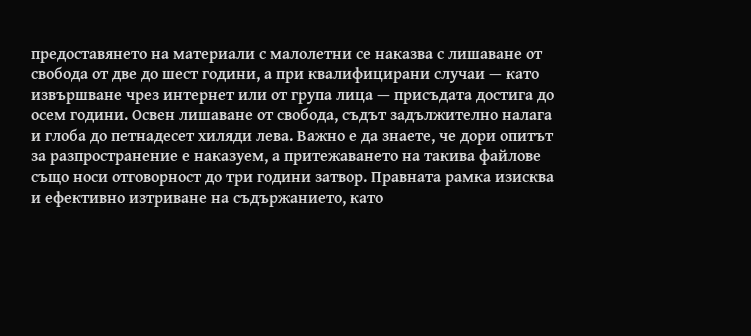предоставянето на материали с малолетни се наказва с лишаване от свобода от две до шест години, а при квалифицирани случаи — като извършване чрез интернет или от група лица — присъдата достига до осем години. Освен лишаване от свобода, съдът задължително налага и глоба до петнадесет хиляди лева. Важно е да знаете, че дори опитът за разпространение е наказуем, а притежаването на такива файлове също носи отговорност до три години затвор. Правната рамка изисква и ефективно изтриване на съдържанието, като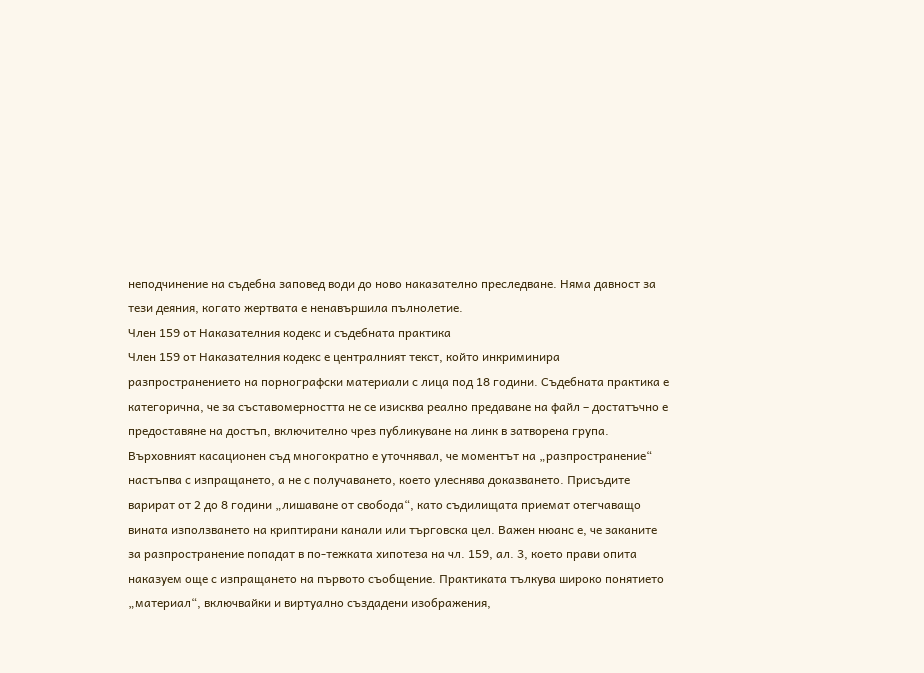неподчинение на съдебна заповед води до ново наказателно преследване. Няма давност за тези деяния, когато жертвата е ненавършила пълнолетие.
Член 159 от Наказателния кодекс и съдебната практика
Член 159 от Наказателния кодекс е централният текст, който инкриминира разпространението на порнографски материали с лица под 18 години. Съдебната практика е категорична, че за съставомерността не се изисква реално предаване на файл – достатъчно е предоставяне на достъп, включително чрез публикуване на линк в затворена група. Върховният касационен съд многократно е уточнявал, че моментът на „разпространение“ настъпва с изпращането, а не с получаването, което улеснява доказването. Присъдите варират от 2 до 8 години „лишаване от свобода“, като съдилищата приемат отегчаващо вината използването на криптирани канали или търговска цел. Важен нюанс е, че заканите за разпространение попадат в по-тежката хипотеза на чл. 159, ал. 3, което прави опита наказуем още с изпращането на първото съобщение. Практиката тълкува широко понятието „материал“, включвайки и виртуално създадени изображения,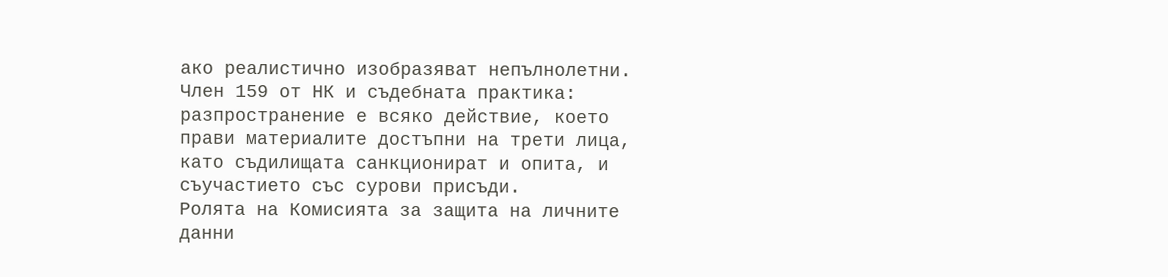ако реалистично изобразяват непълнолетни.
Член 159 от НК и съдебната практика: разпространение е всяко действие, което прави материалите достъпни на трети лица, като съдилищата санкционират и опита, и съучастието със сурови присъди.
Ролята на Комисията за защита на личните данни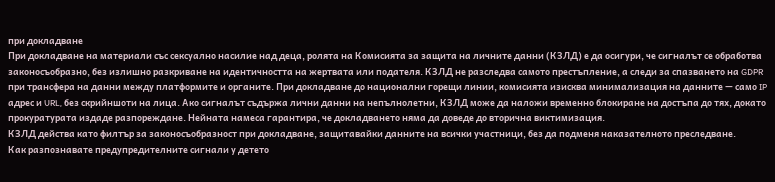при докладване
При докладване на материали със сексуално насилие над деца, ролята на Комисията за защита на личните данни (КЗЛД) е да осигури, че сигналът се обработва законосъобразно, без излишно разкриване на идентичността на жертвата или подателя. КЗЛД не разследва самото престъпление, а следи за спазването на GDPR при трансфера на данни между платформите и органите. При докладване до национални горещи линии, комисията изисква минимализация на данните — само IP адрес и URL, без скрийншоти на лица. Ако сигналът съдържа лични данни на непълнолетни, КЗЛД може да наложи временно блокиране на достъпа до тях, докато прокуратурата издаде разпореждане. Нейната намеса гарантира, че докладването няма да доведе до вторична виктимизация.
КЗЛД действа като филтър за законосъобразност при докладване, защитавайки данните на всички участници, без да подменя наказателното преследване.
Как разпознавате предупредителните сигнали у детето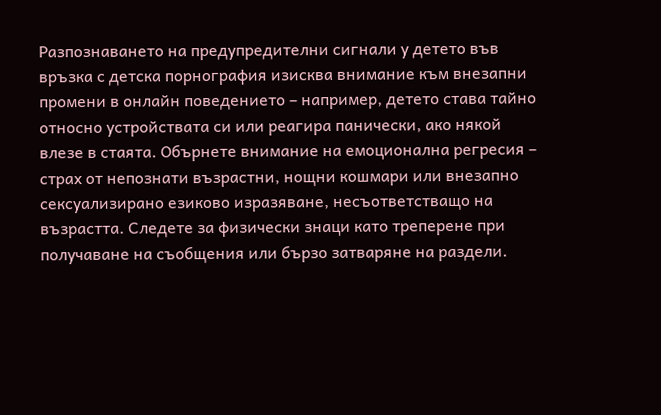Разпознаването на предупредителни сигнали у детето във връзка с детска порнография изисква внимание към внезапни промени в онлайн поведението – например, детето става тайно относно устройствата си или реагира панически, ако някой влезе в стаята. Обърнете внимание на емоционална регресия – страх от непознати възрастни, нощни кошмари или внезапно сексуализирано езиково изразяване, несъответстващо на възрастта. Следете за физически знаци като треперене при получаване на съобщения или бързо затваряне на раздели.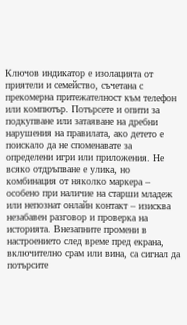Ключов индикатор е изолацията от приятели и семейство, съчетана с прекомерна притежателност към телефон или компютър. Потърсете и опити за подкупване или затаяване на дребни нарушения на правилата, ако детето е поискало да не споменавате за определени игри или приложения. Не всяко отдръпване е улика, но комбинация от няколко маркера – особено при наличие на старши младеж или непознат онлайн контакт – изисква незабавен разговор и проверка на историята. Внезапните промени в настроението след време пред екрана, включително срам или вина, са сигнал да потърсите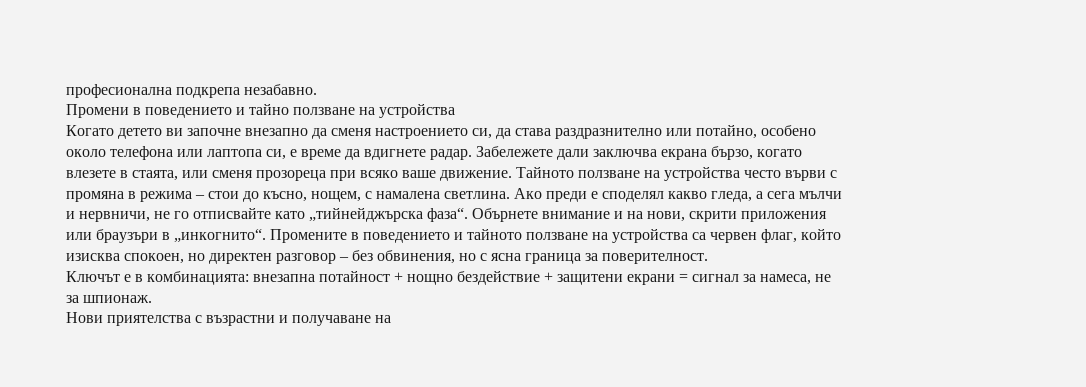професионална подкрепа незабавно.
Промени в поведението и тайно ползване на устройства
Когато детето ви започне внезапно да сменя настроението си, да става раздразнително или потайно, особено около телефона или лаптопа си, е време да вдигнете радар. Забележете дали заключва екрана бързо, когато влезете в стаята, или сменя прозореца при всяко ваше движение. Тайното ползване на устройства често върви с промяна в режима – стои до късно, нощем, с намалена светлина. Ако преди е споделял какво гледа, а сега мълчи и нервничи, не го отписвайте като „тийнейджърска фаза“. Обърнете внимание и на нови, скрити приложения или браузъри в „инкогнито“. Промените в поведението и тайното ползване на устройства са червен флаг, който изисква спокоен, но директен разговор – без обвинения, но с ясна граница за поверителност.
Ключът е в комбинацията: внезапна потайност + нощно бездействие + защитени екрани = сигнал за намеса, не за шпионаж.
Нови приятелства с възрастни и получаване на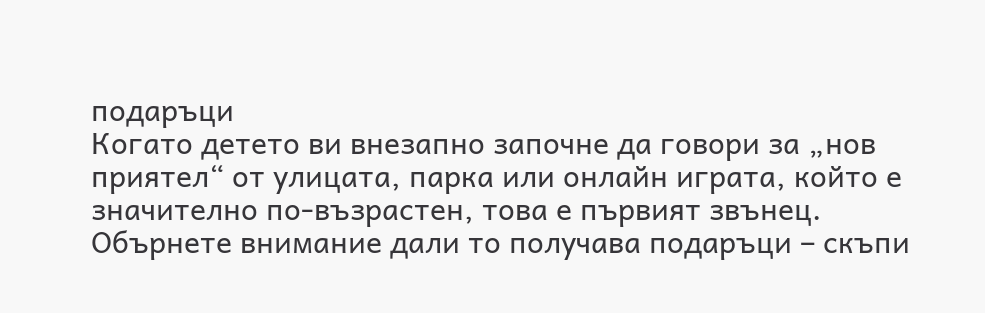подаръци
Когато детето ви внезапно започне да говори за „нов приятел“ от улицата, парка или онлайн играта, който е значително по-възрастен, това е първият звънец. Обърнете внимание дали то получава подаръци – скъпи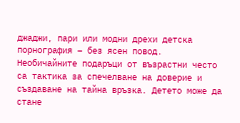джаджи, пари или модни дрехи детска порнография – без ясен повод. Необичайните подаръци от възрастни често са тактика за спечелване на доверие и създаване на тайна връзка. Детето може да стане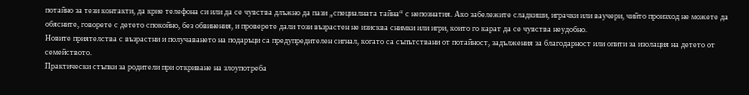потайно за тези контакти, да крие телефона си или да се чувства длъжно да пази „специалната тайна“ с непознатия. Ако забележите сладкиши, играчки или ваучери, чийто произход не можете да обясните, говорете с детето спокойно, без обвинения, и проверете дали този възрастен не изисква снимки или игри, които го карат да се чувства неудобно.
Новите приятелства с възрастни и получаването на подаръци са предупредителен сигнал, когато са съпътствани от потайност, задължения за благодарност или опити за изолация на детето от семейството.
Практически стъпки за родители при откриване на злоупотреба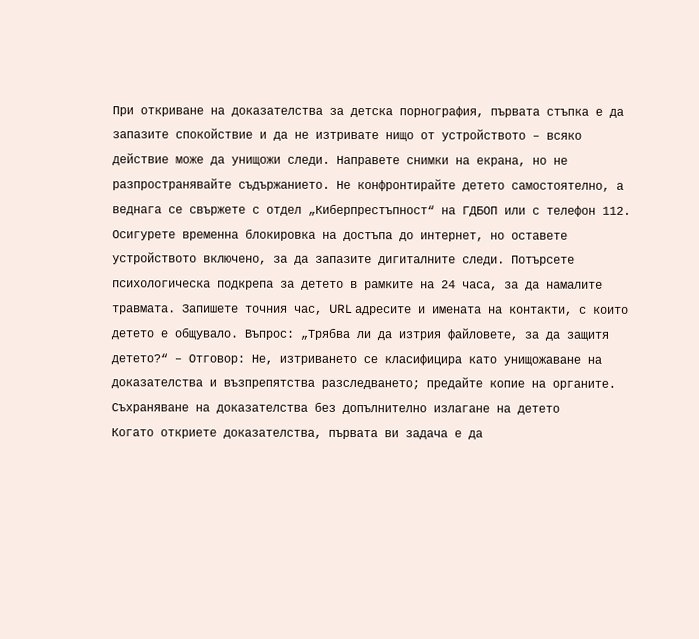При откриване на доказателства за детска порнография, първата стъпка е да запазите спокойствие и да не изтривате нищо от устройството – всяко действие може да унищожи следи. Направете снимки на екрана, но не разпространявайте съдържанието. Не конфронтирайте детето самостоятелно, а веднага се свържете с отдел „Киберпрестъпност“ на ГДБОП или с телефон 112. Осигурете временна блокировка на достъпа до интернет, но оставете устройството включено, за да запазите дигиталните следи. Потърсете психологическа подкрепа за детето в рамките на 24 часа, за да намалите травмата. Запишете точния час, URL адресите и имената на контакти, с които детето е общувало. Въпрос: „Трябва ли да изтрия файловете, за да защитя детето?“ – Отговор: Не, изтриването се класифицира като унищожаване на доказателства и възпрепятства разследването; предайте копие на органите.
Съхраняване на доказателства без допълнително излагане на детето
Когато откриете доказателства, първата ви задача е да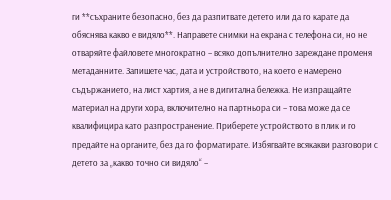ги **съхраните безопасно, без да разпитвате детето или да го карате да обяснява какво е видяло**. Направете снимки на екрана с телефона си, но не отваряйте файловете многократно – всяко допълнително зареждане променя метаданните. Запишете час, дата и устройството, на което е намерено съдържанието, на лист хартия, а не в дигитална бележка. Не изпращайте материал на други хора, включително на партньора си – това може да се квалифицира като разпространение. Приберете устройството в плик и го предайте на органите, без да го форматирате. Избягвайте всякакви разговори с детето за „какво точно си видяло“ –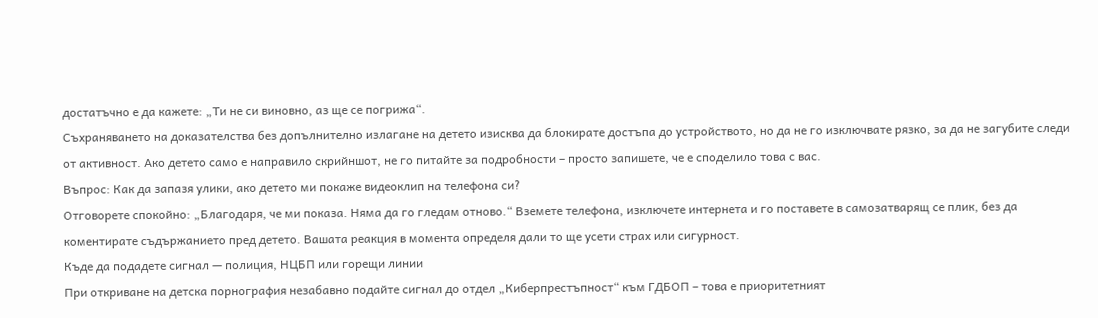достатъчно е да кажете: „Ти не си виновно, аз ще се погрижа“.
Съхраняването на доказателства без допълнително излагане на детето изисква да блокирате достъпа до устройството, но да не го изключвате рязко, за да не загубите следи от активност. Ако детето само е направило скрийншот, не го питайте за подробности – просто запишете, че е споделило това с вас.
Въпрос: Как да запазя улики, ако детето ми покаже видеоклип на телефона си?
Отговорете спокойно: „Благодаря, че ми показа. Няма да го гледам отново.“ Вземете телефона, изключете интернета и го поставете в самозатварящ се плик, без да коментирате съдържанието пред детето. Вашата реакция в момента определя дали то ще усети страх или сигурност.
Къде да подадете сигнал — полиция, НЦБП или горещи линии
При откриване на детска порнография незабавно подайте сигнал до отдел „Киберпрестъпност“ към ГДБОП – това е приоритетният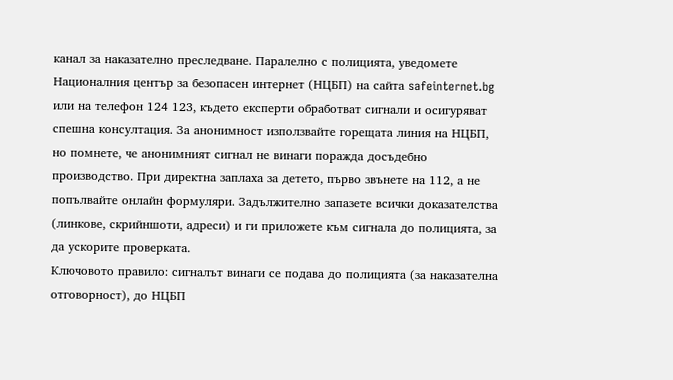канал за наказателно преследване. Паралелно с полицията, уведомете Националния център за безопасен интернет (НЦБП) на сайта safeinternet.bg или на телефон 124 123, където експерти обработват сигнали и осигуряват спешна консултация. За анонимност използвайте горещата линия на НЦБП, но помнете, че анонимният сигнал не винаги поражда досъдебно производство. При директна заплаха за детето, първо звънете на 112, а не попълвайте онлайн формуляри. Задължително запазете всички доказателства (линкове, скрийншоти, адреси) и ги приложете към сигнала до полицията, за да ускорите проверката.
Ключовото правило: сигналът винаги се подава до полицията (за наказателна отговорност), до НЦБП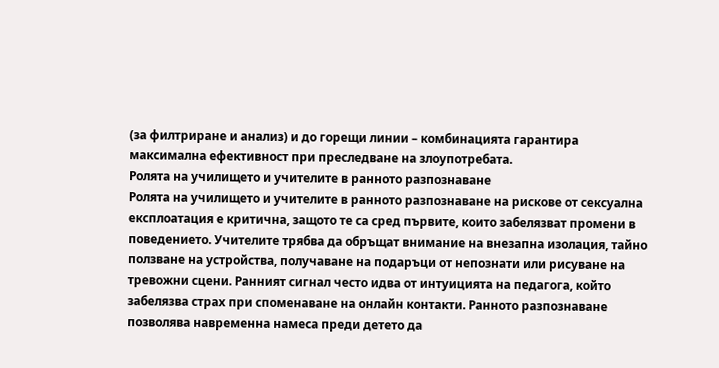(за филтриране и анализ) и до горещи линии – комбинацията гарантира максимална ефективност при преследване на злоупотребата.
Ролята на училището и учителите в ранното разпознаване
Ролята на училището и учителите в ранното разпознаване на рискове от сексуална експлоатация е критична, защото те са сред първите, които забелязват промени в поведението. Учителите трябва да обръщат внимание на внезапна изолация, тайно ползване на устройства, получаване на подаръци от непознати или рисуване на тревожни сцени. Ранният сигнал често идва от интуицията на педагога, който забелязва страх при споменаване на онлайн контакти. Ранното разпознаване позволява навременна намеса преди детето да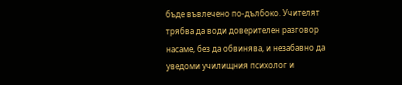бъде въвлечено по-дълбоко. Учителят трябва да води доверителен разговор насаме, без да обвинява, и незабавно да уведоми училищния психолог и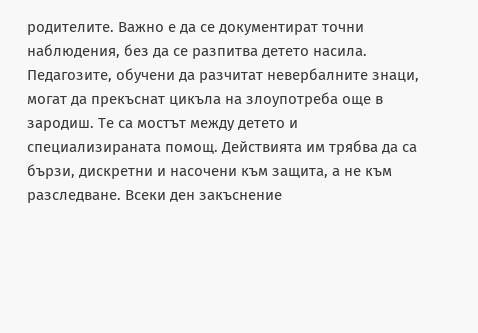родителите. Важно е да се документират точни наблюдения, без да се разпитва детето насила. Педагозите, обучени да разчитат невербалните знаци, могат да прекъснат цикъла на злоупотреба още в зародиш. Те са мостът между детето и специализираната помощ. Действията им трябва да са бързи, дискретни и насочени към защита, а не към разследване. Всеки ден закъснение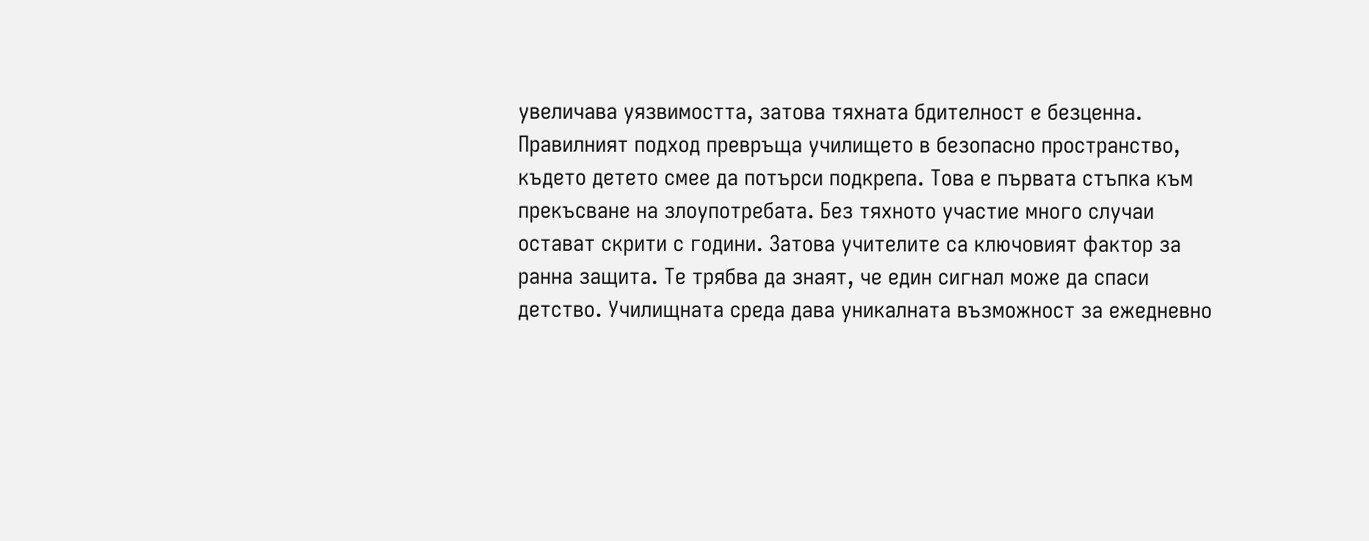увеличава уязвимостта, затова тяхната бдителност е безценна. Правилният подход превръща училището в безопасно пространство, където детето смее да потърси подкрепа. Това е първата стъпка към прекъсване на злоупотребата. Без тяхното участие много случаи остават скрити с години. Затова учителите са ключовият фактор за ранна защита. Те трябва да знаят, че един сигнал може да спаси детство. Училищната среда дава уникалната възможност за ежедневно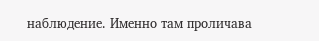наблюдение. Именно там проличава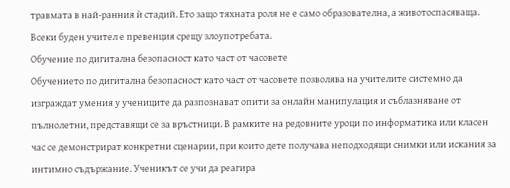травмата в най-ранния ѝ стадий. Ето защо тяхната роля не е само образователна, а животоспасяваща. Всеки буден учител е превенция срещу злоупотребата.
Обучение по дигитална безопасност като част от часовете
Обучението по дигитална безопасност като част от часовете позволява на учителите системно да изграждат умения у учениците да разпознават опити за онлайн манипулация и съблазняване от пълнолетни, представящи се за връстници. В рамките на редовните уроци по информатика или класен час се демонстрират конкретни сценарии, при които дете получава неподходящи снимки или искания за интимно съдържание. Ученикът се учи да реагира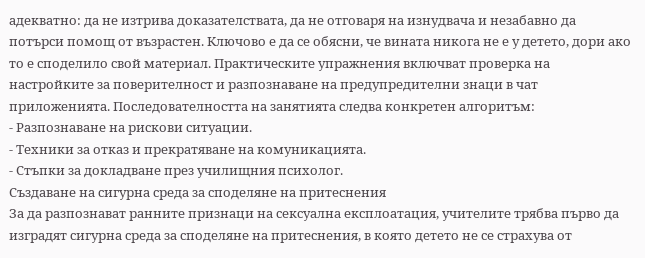адекватно: да не изтрива доказателствата, да не отговаря на изнудвача и незабавно да потърси помощ от възрастен. Ключово е да се обясни, че вината никога не е у детето, дори ако то е споделило свой материал. Практическите упражнения включват проверка на настройките за поверителност и разпознаване на предупредителни знаци в чат приложенията. Последователността на занятията следва конкретен алгоритъм:
- Разпознаване на рискови ситуации.
- Техники за отказ и прекратяване на комуникацията.
- Стъпки за докладване през училищния психолог.
Създаване на сигурна среда за споделяне на притеснения
За да разпознават ранните признаци на сексуална експлоатация, учителите трябва първо да изградят сигурна среда за споделяне на притеснения, в която детето не се страхува от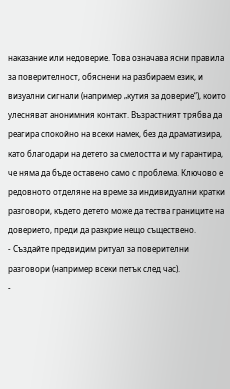наказание или недоверие. Това означава ясни правила за поверителност, обяснени на разбираем език, и визуални сигнали (например „кутия за доверие“), които улесняват анонимния контакт. Възрастният трябва да реагира спокойно на всеки намек, без да драматизира, като благодари на детето за смелостта и му гарантира, че няма да бъде оставено само с проблема. Ключово е редовното отделяне на време за индивидуални кратки разговори, където детето може да тества границите на доверието, преди да разкрие нещо съществено.
- Създайте предвидим ритуал за поверителни разговори (например всеки петък след час).
-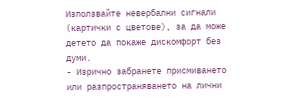Използвайте невербални сигнали (картички с цветове), за да може детето да покаже дискомфорт без думи.
- Изрично забранете присмиването или разпространяването на лични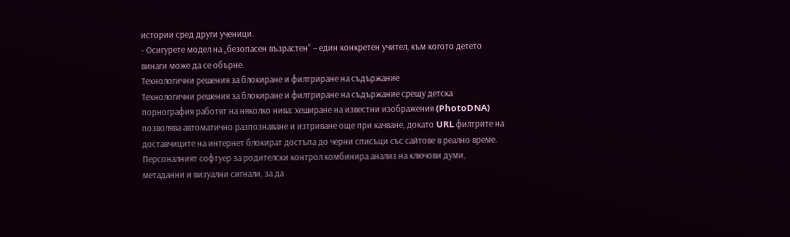истории сред други ученици.
- Осигурете модел на „безопасен възрастен“ – един конкретен учител, към когото детето винаги може да се обърне.
Технологични решения за блокиране и филтриране на съдържание
Технологични решения за блокиране и филтриране на съдържание срещу детска порнография работят на няколко нива: хеширане на известни изображения (PhotoDNA) позволява автоматично разпознаване и изтриване още при качване, докато URL филтрите на доставчиците на интернет блокират достъпа до черни списъци със сайтове в реално време. Персоналният софтуер за родителски контрол комбинира анализ на ключови думи, метаданни и визуални сигнали, за да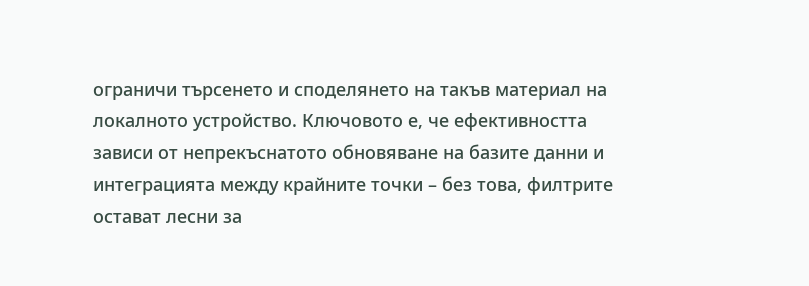ограничи търсенето и споделянето на такъв материал на локалното устройство. Ключовото е, че ефективността зависи от непрекъснатото обновяване на базите данни и интеграцията между крайните точки – без това, филтрите остават лесни за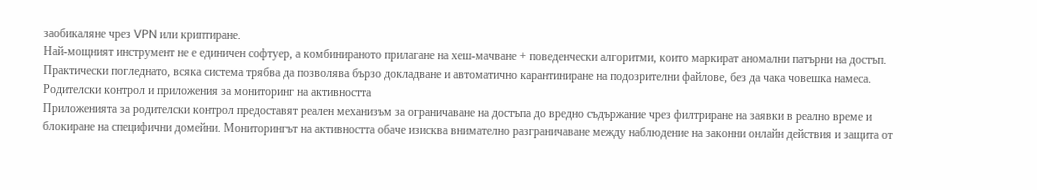заобикаляне чрез VPN или криптиране.
Най-мощният инструмент не е единичен софтуер, а комбинираното прилагане на хеш-мачване + поведенчески алгоритми, които маркират аномални патърни на достъп.
Практически погледнато, всяка система трябва да позволява бързо докладване и автоматично карантиниране на подозрителни файлове, без да чака човешка намеса.
Родителски контрол и приложения за мониторинг на активността
Приложенията за родителски контрол предоставят реален механизъм за ограничаване на достъпа до вредно съдържание чрез филтриране на заявки в реално време и блокиране на специфични домейни. Мониторингът на активността обаче изисква внимателно разграничаване между наблюдение на законни онлайн действия и защита от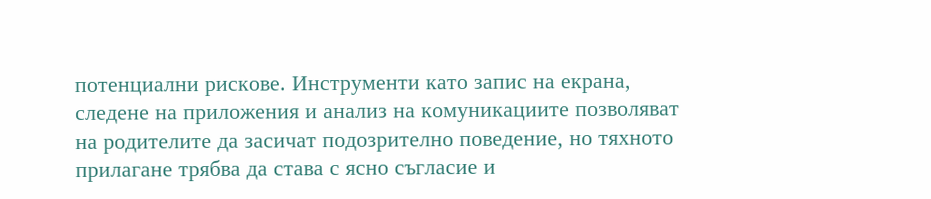потенциални рискове. Инструменти като запис на екрана, следене на приложения и анализ на комуникациите позволяват на родителите да засичат подозрително поведение, но тяхното прилагане трябва да става с ясно съгласие и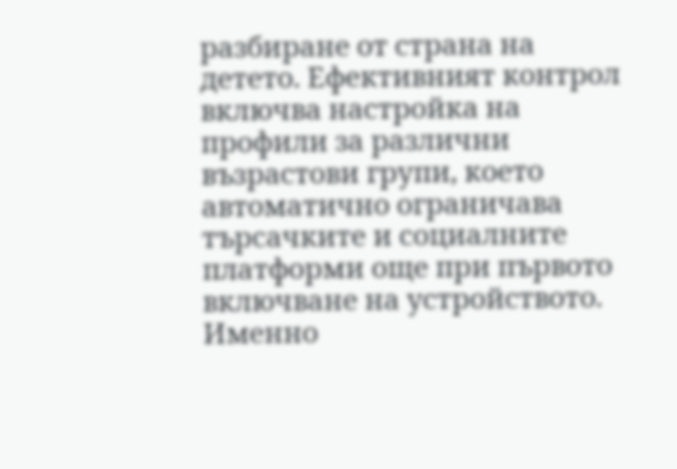разбиране от страна на детето. Ефективният контрол включва настройка на профили за различни възрастови групи, което автоматично ограничава търсачките и социалните платформи още при първото включване на устройството. Именно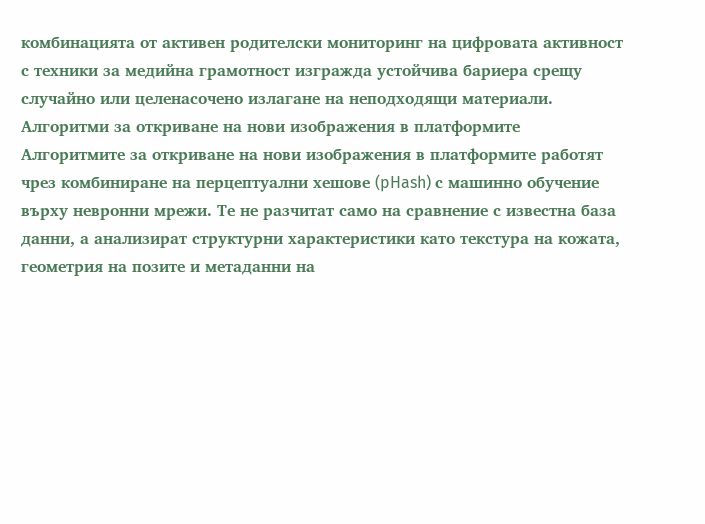комбинацията от активен родителски мониторинг на цифровата активност с техники за медийна грамотност изгражда устойчива бариера срещу случайно или целенасочено излагане на неподходящи материали.
Алгоритми за откриване на нови изображения в платформите
Алгоритмите за откриване на нови изображения в платформите работят чрез комбиниране на перцептуални хешове (pHash) с машинно обучение върху невронни мрежи. Те не разчитат само на сравнение с известна база данни, а анализират структурни характеристики като текстура на кожата, геометрия на позите и метаданни на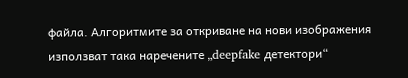файла. Алгоритмите за откриване на нови изображения използват така наречените „deepfake детектори“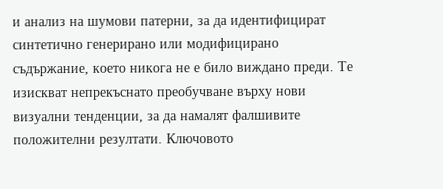и анализ на шумови патерни, за да идентифицират синтетично генерирано или модифицирано съдържание, което никога не е било виждано преди. Те изискват непрекъснато преобучване върху нови визуални тенденции, за да намалят фалшивите положителни резултати. Ключовото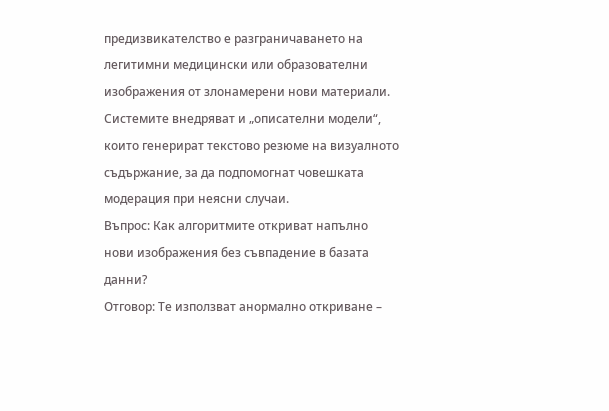предизвикателство е разграничаването на легитимни медицински или образователни изображения от злонамерени нови материали. Системите внедряват и „описателни модели“, които генерират текстово резюме на визуалното съдържание, за да подпомогнат човешката модерация при неясни случаи.
Въпрос: Как алгоритмите откриват напълно нови изображения без съвпадение в базата данни?
Отговор: Те използват анормално откриване –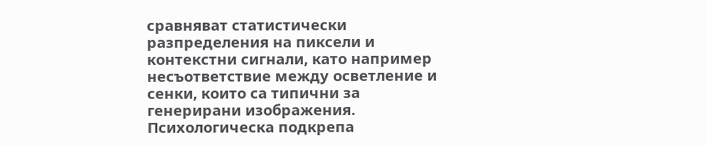сравняват статистически разпределения на пиксели и контекстни сигнали, като например несъответствие между осветление и сенки, които са типични за генерирани изображения.
Психологическа подкрепа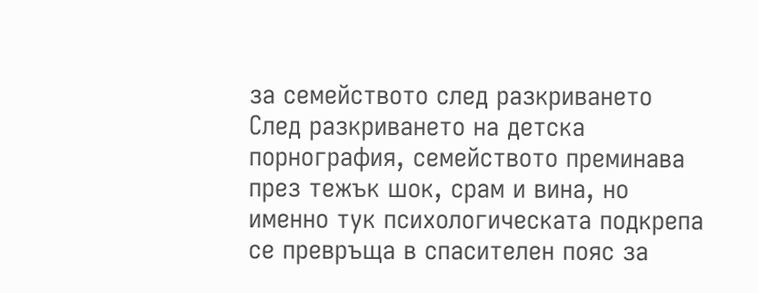за семейството след разкриването
След разкриването на детска порнография, семейството преминава през тежък шок, срам и вина, но именно тук психологическата подкрепа се превръща в спасителен пояс за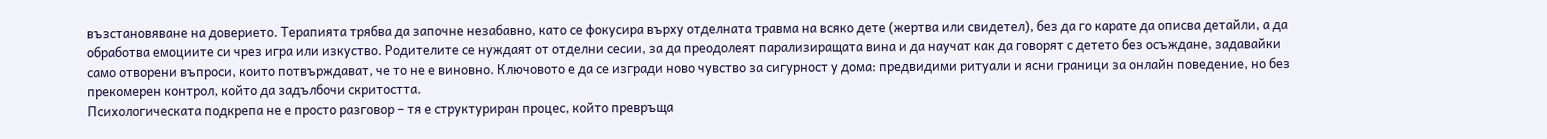възстановяване на доверието. Терапията трябва да започне незабавно, като се фокусира върху отделната травма на всяко дете (жертва или свидетел), без да го карате да описва детайли, а да обработва емоциите си чрез игра или изкуство. Родителите се нуждаят от отделни сесии, за да преодолеят парализиращата вина и да научат как да говорят с детето без осъждане, задавайки само отворени въпроси, които потвърждават, че то не е виновно. Ключовото е да се изгради ново чувство за сигурност у дома: предвидими ритуали и ясни граници за онлайн поведение, но без прекомерен контрол, който да задълбочи скритостта.
Психологическата подкрепа не е просто разговор – тя е структуриран процес, който превръща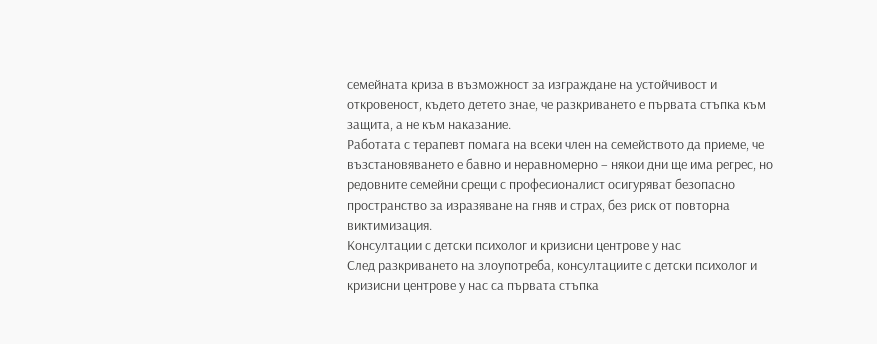семейната криза в възможност за изграждане на устойчивост и откровеност, където детето знае, че разкриването е първата стъпка към защита, а не към наказание.
Работата с терапевт помага на всеки член на семейството да приеме, че възстановяването е бавно и неравномерно – някои дни ще има регрес, но редовните семейни срещи с професионалист осигуряват безопасно пространство за изразяване на гняв и страх, без риск от повторна виктимизация.
Консултации с детски психолог и кризисни центрове у нас
След разкриването на злоупотреба, консултациите с детски психолог и кризисни центрове у нас са първата стъпка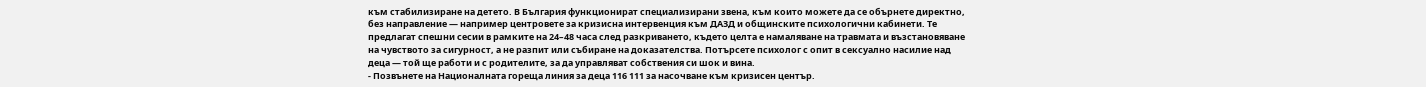към стабилизиране на детето. В България функционират специализирани звена, към които можете да се обърнете директно, без направление — например центровете за кризисна интервенция към ДАЗД и общинските психологични кабинети. Те предлагат спешни сесии в рамките на 24–48 часа след разкриването, където целта е намаляване на травмата и възстановяване на чувството за сигурност, а не разпит или събиране на доказателства. Потърсете психолог с опит в сексуално насилие над деца — той ще работи и с родителите, за да управляват собствения си шок и вина.
- Позвънете на Националната гореща линия за деца 116 111 за насочване към кризисен център.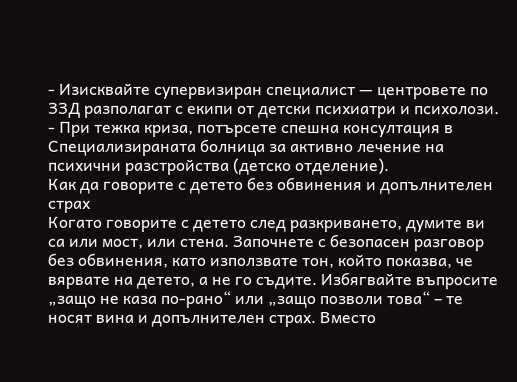- Изисквайте супервизиран специалист — центровете по ЗЗД разполагат с екипи от детски психиатри и психолози.
- При тежка криза, потърсете спешна консултация в Специализираната болница за активно лечение на психични разстройства (детско отделение).
Как да говорите с детето без обвинения и допълнителен страх
Когато говорите с детето след разкриването, думите ви са или мост, или стена. Започнете с безопасен разговор без обвинения, като използвате тон, който показва, че вярвате на детето, а не го съдите. Избягвайте въпросите „защо не каза по-рано“ или „защо позволи това“ – те носят вина и допълнителен страх. Вместо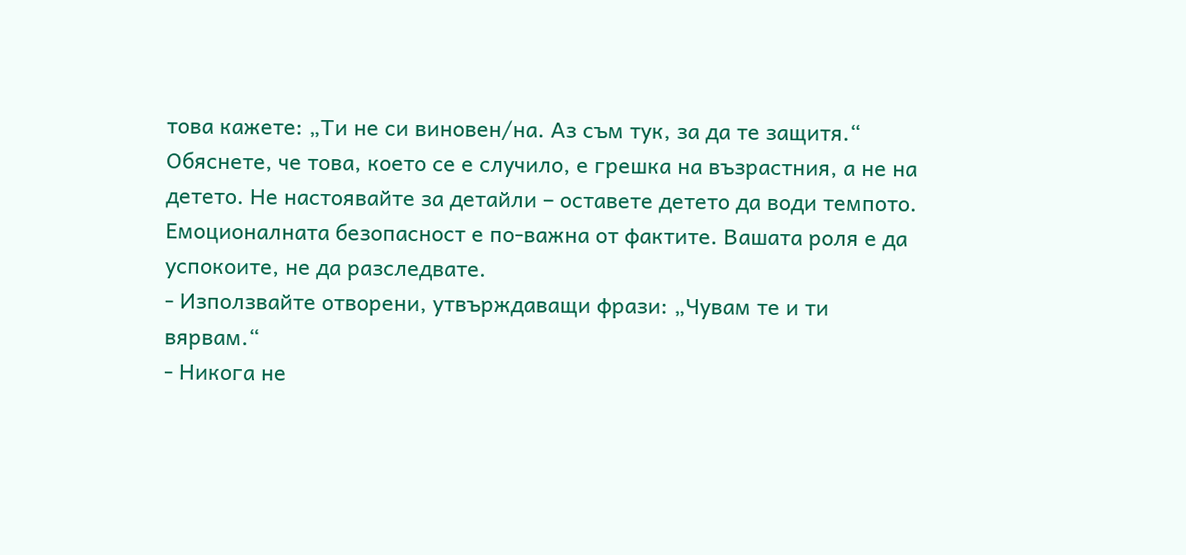това кажете: „Ти не си виновен/на. Аз съм тук, за да те защитя.“ Обяснете, че това, което се е случило, е грешка на възрастния, а не на детето. Не настоявайте за детайли – оставете детето да води темпото. Емоционалната безопасност е по-важна от фактите. Вашата роля е да успокоите, не да разследвате.
- Използвайте отворени, утвърждаващи фрази: „Чувам те и ти вярвам.“
- Никога не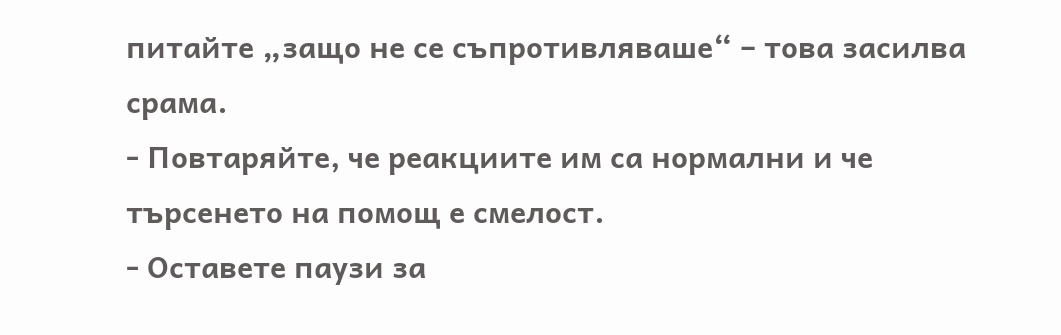питайте „защо не се съпротивляваше“ – това засилва срама.
- Повтаряйте, че реакциите им са нормални и че търсенето на помощ е смелост.
- Оставете паузи за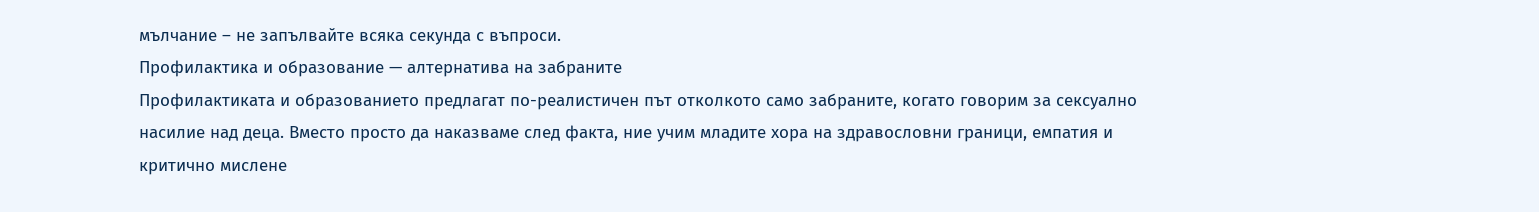мълчание – не запълвайте всяка секунда с въпроси.
Профилактика и образование — алтернатива на забраните
Профилактиката и образованието предлагат по-реалистичен път отколкото само забраните, когато говорим за сексуално насилие над деца. Вместо просто да наказваме след факта, ние учим младите хора на здравословни граници, емпатия и критично мислене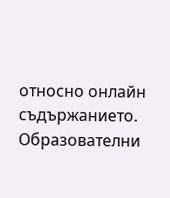относно онлайн съдържанието. Образователни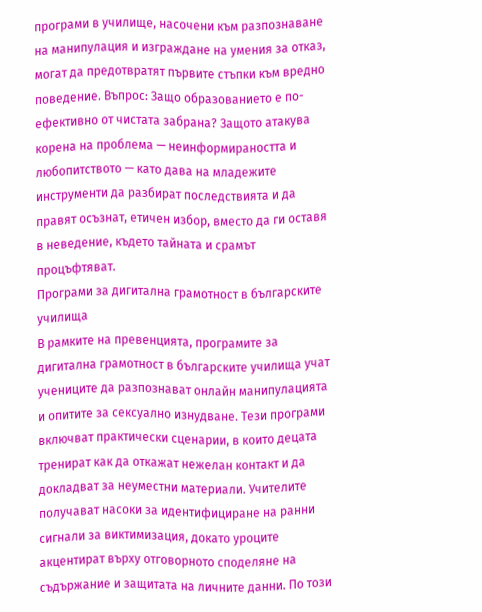програми в училище, насочени към разпознаване на манипулация и изграждане на умения за отказ, могат да предотвратят първите стъпки към вредно поведение. Въпрос: Защо образованието е по-ефективно от чистата забрана? Защото атакува корена на проблема — неинформираността и любопитството — като дава на младежите инструменти да разбират последствията и да правят осъзнат, етичен избор, вместо да ги оставя в неведение, където тайната и срамът процъфтяват.
Програми за дигитална грамотност в българските училища
В рамките на превенцията, програмите за дигитална грамотност в българските училища учат учениците да разпознават онлайн манипулацията и опитите за сексуално изнудване. Тези програми включват практически сценарии, в които децата тренират как да откажат нежелан контакт и да докладват за неуместни материали. Учителите получават насоки за идентифициране на ранни сигнали за виктимизация, докато уроците акцентират върху отговорното споделяне на съдържание и защитата на личните данни. По този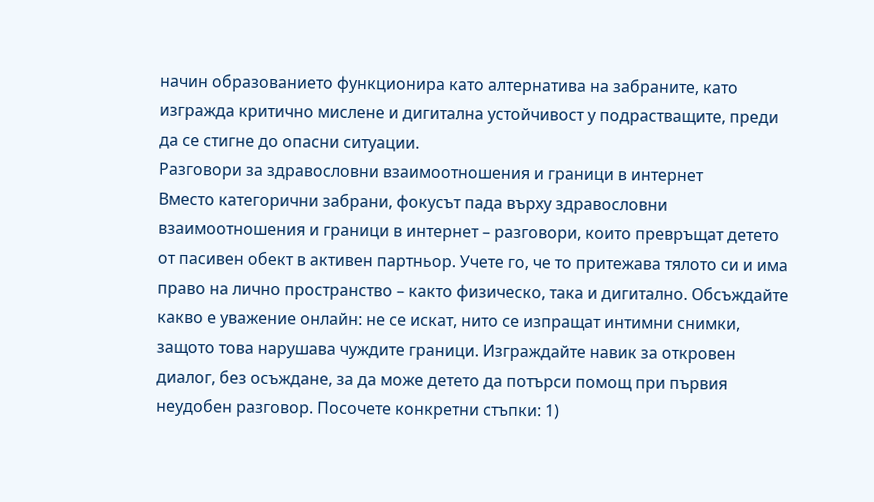начин образованието функционира като алтернатива на забраните, като изгражда критично мислене и дигитална устойчивост у подрастващите, преди да се стигне до опасни ситуации.
Разговори за здравословни взаимоотношения и граници в интернет
Вместо категорични забрани, фокусът пада върху здравословни взаимоотношения и граници в интернет – разговори, които превръщат детето от пасивен обект в активен партньор. Учете го, че то притежава тялото си и има право на лично пространство – както физическо, така и дигитално. Обсъждайте какво е уважение онлайн: не се искат, нито се изпращат интимни снимки, защото това нарушава чуждите граници. Изграждайте навик за откровен диалог, без осъждане, за да може детето да потърси помощ при първия неудобен разговор. Посочете конкретни стъпки: 1)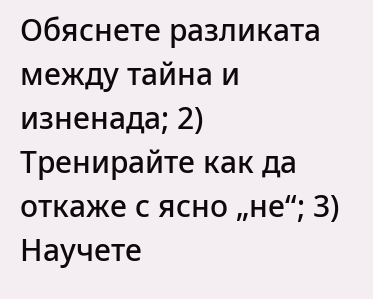Обяснете разликата между тайна и изненада; 2) Тренирайте как да откаже с ясно „не“; 3) Научете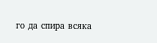го да спира всяка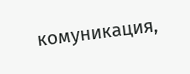комуникация,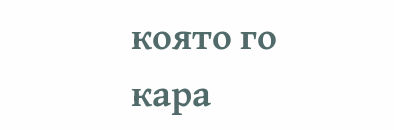която го кара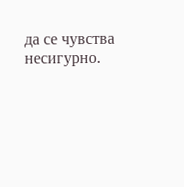да се чувства несигурно.